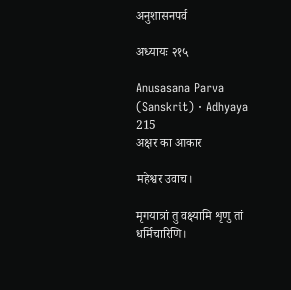अनुशासनपर्व

अध्यायः २१५

Anusasana Parva (Sanskrit) · Adhyaya 215
अक्षर का आकार

महेश्वर उवाच।

मृगयात्रां तु वक्ष्यामि शृणु तां धर्मिचारिणि।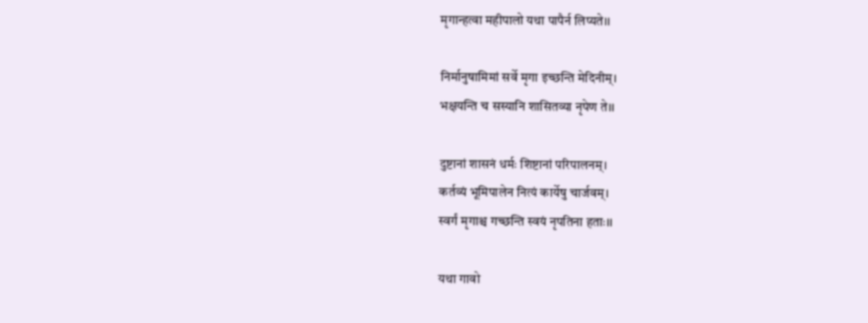मृगान्हत्वा महीपालो यथा पापैर्न लिप्यते।।

निर्मानुषामिमां सर्वे मृगा इच्छन्ति मेदिनीम्।
भक्षयन्ति च सस्यानि शासितव्या नृपेण ते।।

दुष्टानां शासनं धर्मः शिष्टानां परिपालनम्।
कर्तव्यं भूमिपालेन नित्यं कार्येषु चार्जवम्।
स्वर्गं मृगाश्च गच्छन्ति स्वयं नृपतिना हताः।।

यथा गावो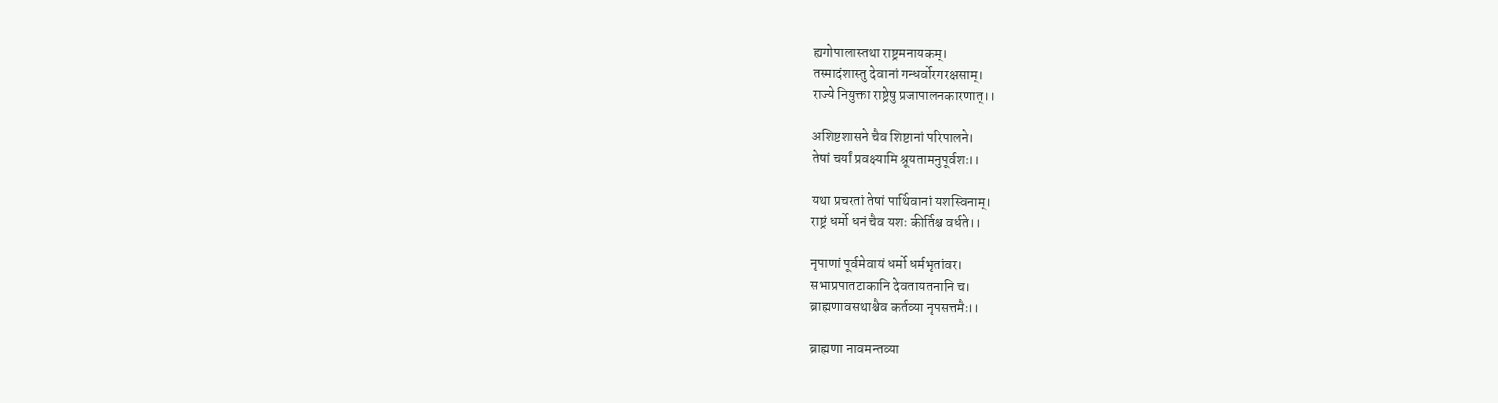ह्यगोपालास्तथा राष्ट्रमनायकम्।
तस्मादंशास्तु देवानां गन्धर्वोरगरक्षसाम्।
राज्ये नियुक्ता राष्ट्रेषु प्रजापालनकारणात्।।

अशिष्टशासने चैव शिष्टानां परिपालने।
तेषां चर्यां प्रवक्ष्यामि श्रूयतामनुपूर्वशः।।

यथा प्रचरतां तेषां पार्थिवानां यशस्विनाम्।
राष्ट्रं धर्मो धनं चैव यशः कीर्तिश्च वर्धते।।

नृपाणां पूर्वमेवायं धर्मो धर्मभृतांवर।
सभाप्रपातटाकानि देवतायतनानि च।
ब्राह्मणावसथाश्चैव कर्तव्या नृपसत्तमैः।।

ब्राह्मणा नावमन्तव्या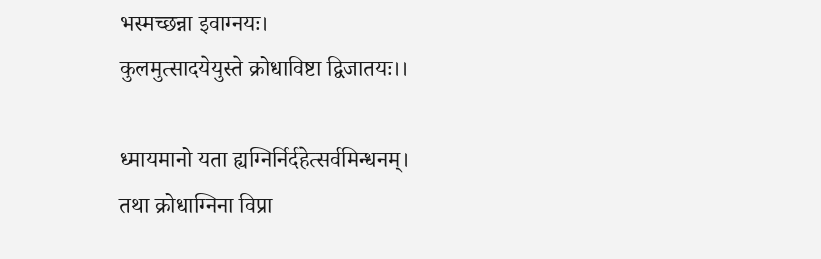भस्मच्छन्ना इवाग्नयः।
कुलमुत्सादयेयुस्ते क्रोधाविष्टा द्विजातयः।।

ध्मायमानो यता ह्यग्निर्निर्दहेत्सर्वमिन्धनम्।
तथा क्रोधाग्निना विप्रा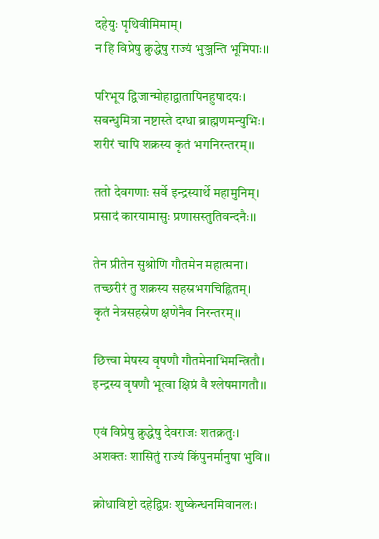दहेयुः पृथिवीमिमाम्।
न हि विप्रेषु क्रुद्धेषु राज्यं भुञ्जन्ति भूमिपाः।।

परिभूय द्विजान्मोहाद्वातापिनहुषादयः।
सबन्धुमित्रा नष्टास्ते दग्धा ब्राह्मणमन्युभिः।
शरीरं चापि शक्रस्य कृतं भगनिरन्तरम्।।

ततो देवगणाः सर्वे इन्द्रस्यार्थे महामुनिम्।
प्रसादं कारयामासुः प्रणासस्तुतिवन्दनैः।।

तेन प्रीतेन सुश्रोणि गौतमेन महात्मना।
तच्छरीरं तु शक्रस्य सहस्रभगचिह्नितम्।
कृतं नेत्रसहस्रेण क्षणेनैव निरन्तरम्।।

छित्त्वा मेषस्य वृषणौ गौतमेनाभिमन्त्रितौ।
इन्द्रस्य वृषणौ भूत्वा क्षिप्रं वै श्लेषमागतौ।।

एवं विप्रेषु क्रुद्धेषु देवराजः शतक्रतुः।
अशक्तः शासितुं राज्यं किंपुनर्मानुषा भुवि।।

क्रोधाविष्टो दहेद्विप्रः शुष्केन्धनमिवानलः।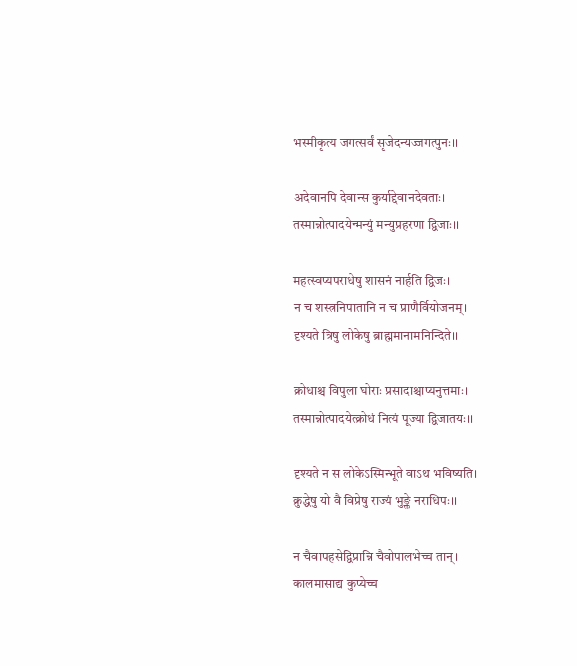भस्मीकृत्य जगत्सर्वं सृजेदन्यज्जगत्पुनः।।

अदेवानपि देवान्स कुर्याद्देवानदेवताः।
तस्मान्नोत्पादयेन्मन्युं मन्युप्रहरणा द्विजाः।।

महत्स्वप्यपराधेषु शासनं नार्हति द्विजः।
न च शस्त्रनिपातानि न च प्राणैर्वियोजनम्।
दृश्यते त्रिषु लोकेषु ब्राह्ममानामनिन्दिते।।

क्रोधाश्च विपुला घोराः प्रसादाश्चाप्यनुत्तमाः।
तस्मान्नोत्पादयेत्क्रोधं नित्यं पूज्या द्विजातयः।।

दृश्यते न स लोकेऽस्मिन्भूते वाऽथ भविष्यति।
क्रुद्धेषु यो वै विप्रेषु राज्यं भुङ्क्ते नराधिपः।।

न चैवापहसेद्विप्रान्नि चैवोपालभेच्च तान्।
कालमासाद्य कुप्येच्च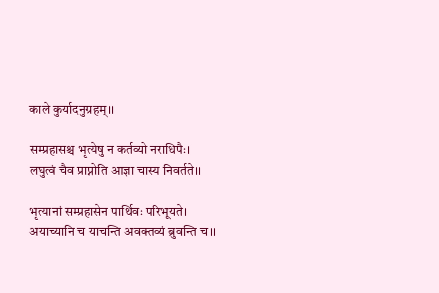काले कुर्यादनुग्रहम्।।

सम्प्रहासश्च भृत्येषु न कर्तव्यो नराधिपैः।
लघुत्वं चैव प्राप्नोति आज्ञा चास्य निवर्तते।।

भृत्यानां सम्प्रहासेन पार्थिवः परिभूयते।
अयाच्यानि च याचन्ति अवक्तव्यं ब्रुवन्ति च।।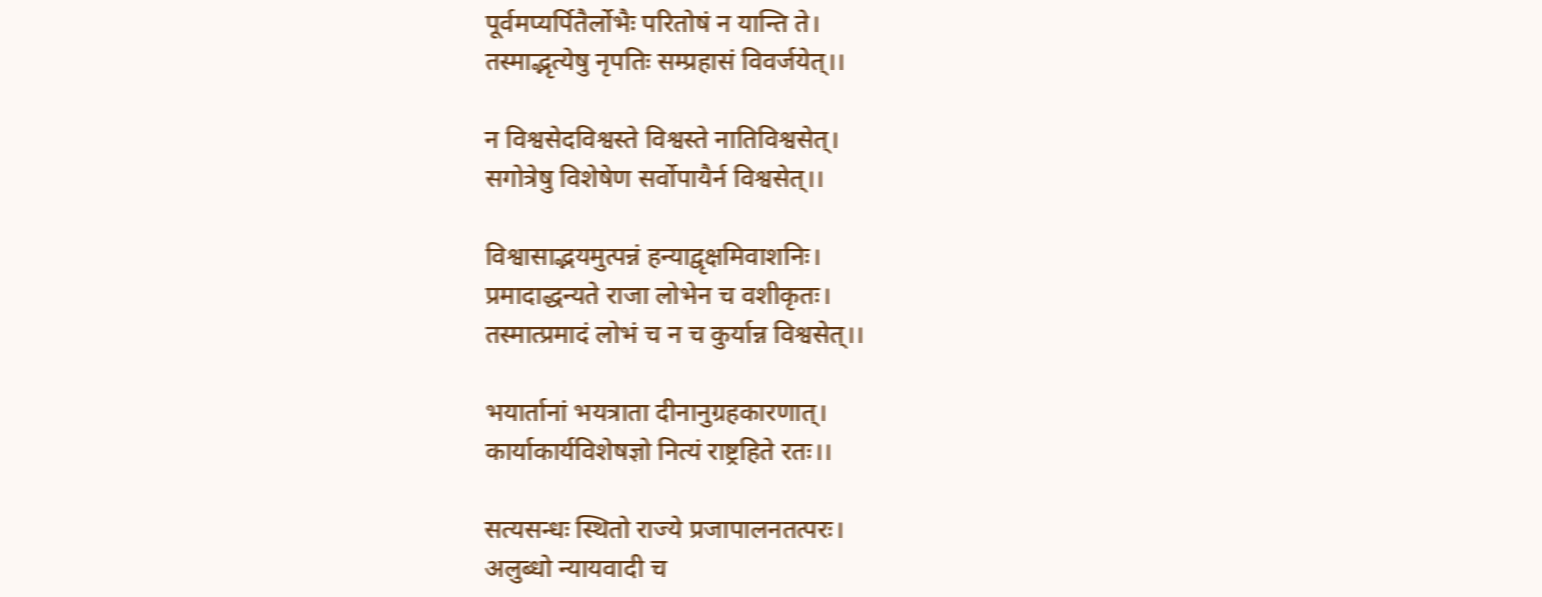पूर्वमप्यर्पितैर्लोभैः परितोषं न यान्ति ते।
तस्माद्भृत्येषु नृपतिः सम्प्रहासं विवर्जयेत्।।

न विश्वसेदविश्वस्ते विश्वस्ते नातिविश्वसेत्।
सगोत्रेषु विशेषेण सर्वोपायैर्न विश्वसेत्।।

विश्वासाद्भयमुत्पन्नं हन्याद्वृक्षमिवाशनिः।
प्रमादाद्धन्यते राजा लोभेन च वशीकृतः।
तस्मात्प्रमादं लोभं च न च कुर्यान्न विश्वसेत्।।

भयार्तानां भयत्राता दीनानुग्रहकारणात्।
कार्याकार्यविशेषज्ञो नित्यं राष्ट्रहिते रतः।।

सत्यसन्धः स्थितो राज्ये प्रजापालनतत्परः।
अलुब्धो न्यायवादी च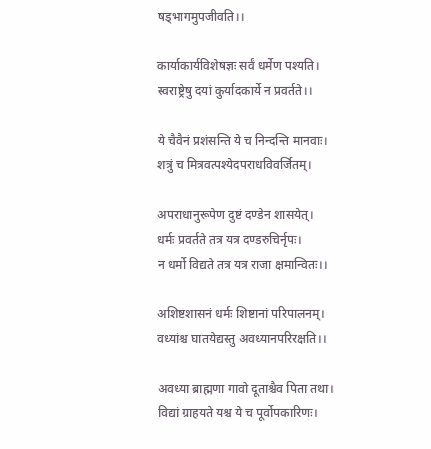षड्भागमुपजीवति।।

कार्याकार्यविशेषज्ञः सर्वं धर्मेण पश्यति।
स्वराष्ट्रेषु दयां कुर्यादकार्ये न प्रवर्तते।।

ये चैवैनं प्रशंसन्ति ये च निन्दन्ति मानवाः।
शत्रुं च मित्रवत्पश्येदपराधविवर्जितम्।

अपराधानुरूपेण दुष्टं दण्डेन शासयेत्।
धर्मः प्रवर्तते तत्र यत्र दण्डरुचिर्नृपः।
न धर्मो विद्यते तत्र यत्र राजा क्षमान्वितः।।

अशिष्टशासनं धर्मः शिष्टानां परिपालनम्।
वध्यांश्च घातयेद्यस्तु अवध्यानपरिरक्षति।।

अवध्या ब्राह्मणा गावो दूताश्चैव पिता तथा।
विद्यां ग्राहयते यश्च ये च पूर्वोपकारिणः।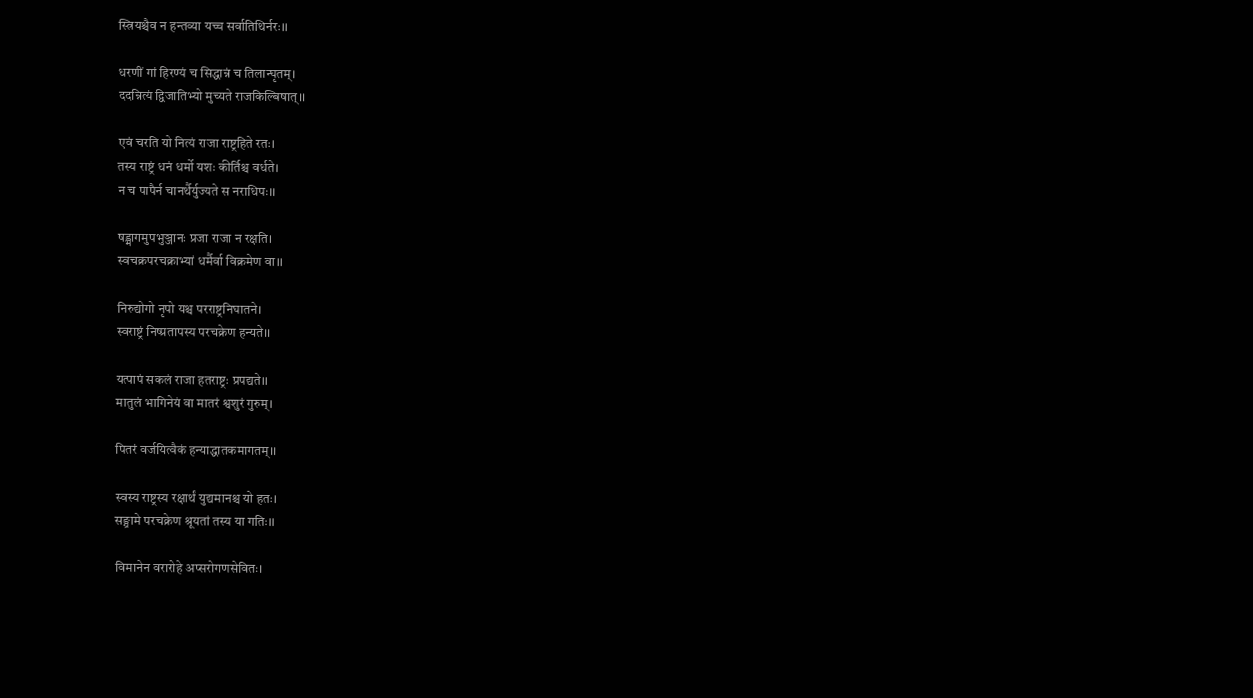स्त्रियश्चैव न हन्तव्या यच्च सर्वातिथिर्नरः।।

धरणीं गां हिरण्यं च सिद्धान्नं च तिलान्घृतम्।
ददन्नित्यं द्विजातिभ्यो मुच्यते राजकिल्बिषात्।।

एवं चरति यो नित्यं राजा राष्ट्रहिते रतः।
तस्य राष्ट्रं धनं धर्मो यशः कीर्तिश्च वर्धते।
न च पापैर्न चानर्थैर्युज्यते स नराधिपः।।

षड्भागमुपभुञ्जानः प्रजा राजा न रक्षति।
स्वचक्रपरचक्राभ्यां धर्मैर्वा विक्रमेण वा।।

निरुद्योगो नृपो यश्च परराष्ट्रनिघातने।
स्वराष्ट्रं निष्प्रतापस्य परचक्रेण हन्यते।।

यत्पापं सकलं राजा हतराष्ट्रः प्रपद्यते।।
मातुलं भागिनेयं वा मातरं श्वशुरं गुरुम्।

पितरं वर्जयित्वैकं हन्याद्धातकमागतम्।।

स्वस्य राष्ट्रस्य रक्षार्थं युद्यमानश्च यो हतः।
सङ्ग्रामे परचक्रेण श्रूयतां तस्य या गतिः।।

विमानेन वरारोहे अप्सरोगणसेवितः।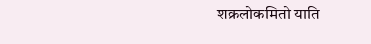शक्रलोकमितो याति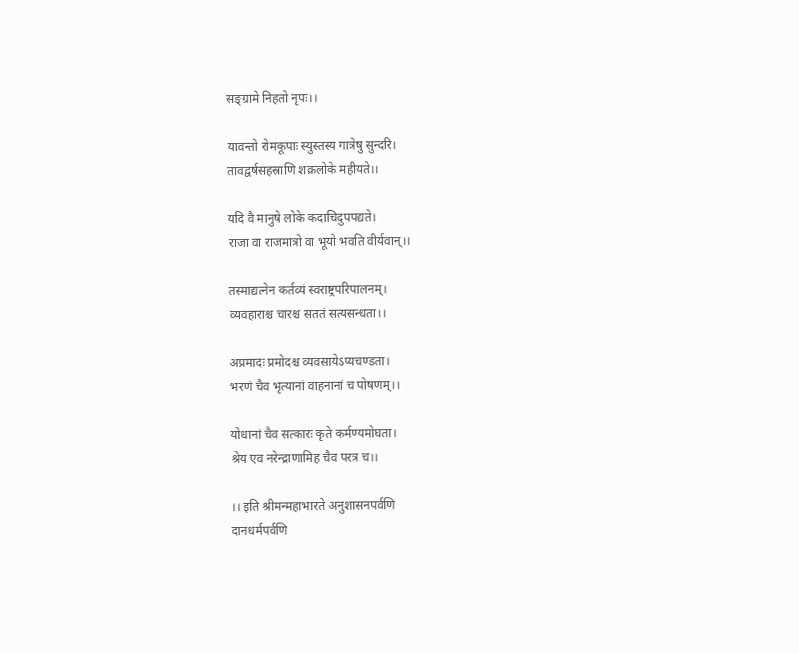सङ्ग्रामे निहतो नृपः।।

यावन्तो रोमकूपाः स्युस्तस्य गात्रेषु सुन्दरि।
तावद्वर्षसहस्राणि शक्रलोके महीयते।।

यदि वै मानुषे लोके कदाचिदुपपद्यते।
राजा वा राजमात्रो वा भूयो भवति वीर्यवान्।।

तस्माद्यत्नेन कर्तव्यं स्वराष्ट्रपरिपालनम्।
व्यवहाराश्च चारश्च सततं सत्यसन्धता।।

अप्रमादः प्रमोदश्च व्यवसायेऽप्यचण्डता।
भरणं चैव भृत्यानां वाहनानां च पोषणम्।।

योधानां चैव सत्कारः कृते कर्मण्यमोघता।
श्रेय एव नरेन्द्राणामिह चैव परत्र च।।

।। इति श्रीमन्महाभारते अनुशासनपर्वणि
दानधर्मपर्वणि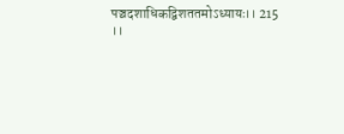पञ्चदशाधिकद्विशततमोऽध्यायः।। 215 ।।